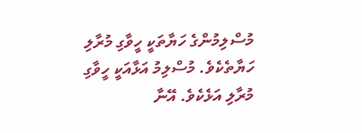މުސްލިމުންގެ ހަޔާތަކީ ހީވާގި މުރާލި ހަޔާތެކެވެ. މުސްލިމު އަޅާއަކީ ހީވާގި މުރާލި އަޅެކެވެ. އޭނާ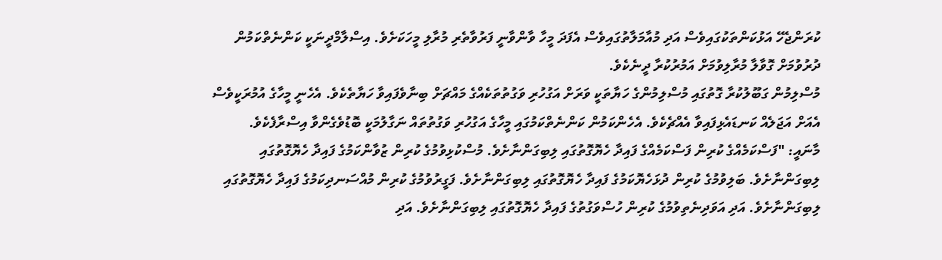ކުރަންޖެހޭ އަޅުކަންތަކުގައިވެސް އަދި މުއާމަލާތުގައިވެސް އެފަދަ މީހާ ވާންވާނީ ފަރުވާތެރި މުރާލި މީހަކަށެވެ. އިސްލާމްދީނަކީ ކަންނެތްކަމުން ދުރުވުމަށް ގޮވާލާ މުރާލިވުމަށް އަމުރުކުރާ ދީނެކެވެ.
މުސްލިމުން ގަބޫލުކުރާ ގޮތުގައި މުސްލިމުންގެ ހަޔާތަކީ ވަރަށް އަގުހުރި ވަގުތުތަކެއްގެ މައްޗަށް ބިނާވެފައިވާ ހަޔާތެކެވެ. އެހެނީ މީހާގެ އުމުރަކީވެސް އެއަށް އަޖަލެއް ކަނޑައެޅިފައިވާ އެއްޗެކެވެ. އެހެންކަމުން ކަންނެތްކަމުގައި މީހާގެ އަގުހުރި ވަގުތުތައް ނަގާލުމަކީ ބޮޑުވެގެންވާ އިސްރާފެކެވެ.
މާނައީ: "ފަސްކަމެއްގެ ކުރިން ފަސްކަމެއްގެ ފައިދާ ހެޔޮގޮތުގައި ލިބިގަންނާށެވެ. މުސްކުޅިވުމުގެ ކުރިން ޒުވާންކަމުގެ ފައިދާ ހެޔޮގޮތުގައި ލިބިގަންނާށެވެ. ބަލިވުމުގެ ކުރިން ދުޅަހެޔޮކަމުގެ ފައިދާ ހެޔޮގޮތުގައި ލިބިގަންނާށެވެ. ފަގީރުވުމުގެ ކުރިން މުއްސަނދިކަމުގެ ފައިދާ ހެޔޮގޮތުގައި ލިބިގަންނާށެވެ. އަދި އަވަދިނެތިވުމުގެ ކުރިން ހުސްވަގުތުގެ ފައިދާ ހެޔޮގޮތުގައި ލިބިގަންނާށެވެ. އަދި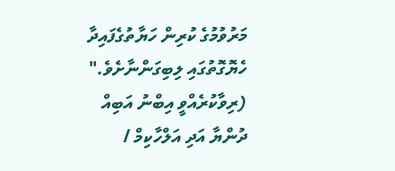މަރުވުމުގެ ކުރިން ހަޔާތުގެފައިދާ ހެޔޮގޮތުގައި ލިބިގަންނާށެވެ." (ރިވާކުރެއްވީ އިބްނު އަބިއް ދުންޔާ އަދި އަލްހާކިމް /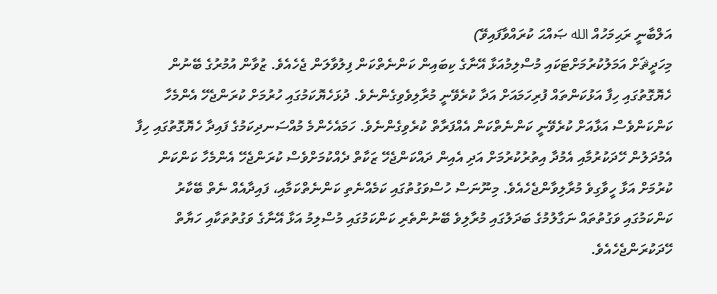އަލްބާނީ ރަޙިމަހުއް الله ޞައްޙަ ކުރައްވާފައިވޭ)
މިހަދީޘަށް އަމަލުކުރުމަށްޓަކައި މުސްލިމުއަޅާ އޭނާގެ ކިބައިން ކަންނެތްކަން ފިލުވާލަން ޖެހެއެވެ. ޒުވާން އުމުރުގެ ބޭނުން ހެޔޮގޮތުގައި ހިފާ އަޅުކަންތައް ފުރިހަމައަށް އަދާ ކުރެވޭނީ މުރާލިވެވިގެންނެވެ. ދުޅަހެޔޮކަމުގައި ހުރުމަށް ކުރަންޖެހޭ އެންމެހާ ކަންކަންވެސް އަޅާއަށް ކުރެވޭނީ ކަންނެތްކަން އެއްފަރާތް ކުރެވިގެންނެވެ. ހަމައެހެންމެ މުއްސަނދިކަމުގެ ފައިދާ ހެޔޮގޮތުގައި ހިފާ އެމުދަލުން ހޭދަކުރުމާއި އެމުދާ އިތުރުކުރުމަށް އަދި އެއިން ދައްކަންޖެހޭ ޒަކާތް ދެއްކުމަށްވެސް ކުރަންޖެހޭ އެންމެހާ ކަންކަން ކުރުމަށް އަޅާ ހީވާގިވެ މުރާލިވާންޖެހެއެވެ. މިނޫނަސް ހުސްވަގުތުގައި ކަމެއްނެތި ކަންނެތްކަމާއި، ފައިދާއެއް ނެތް ބޭކާރު ކަންކަމުގައި ވަގުތުތައް ނަގާލުމުގެ ބަދަލުގައި މުރާލިވެ ބޭނުންތެރި ކަންކަމުގައި މުސްލިމު އަޅާ އޭނާގެ ވަގުތުތަކާއި ހަޔާތް ހޭދަކުރަންޖެހެއެވެ.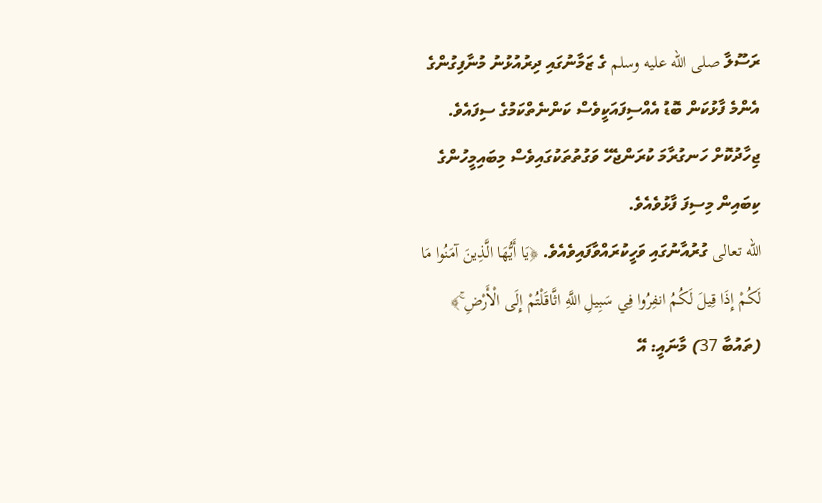ރަސޫލާ صلى الله عليه وسلم ގެ ޒަމާނުގައި ދިރުއުޅުނު މުނާފިގުންގެ އެންމެ ފާޅުކަން ބޮޑު އެއްސިފައަކީވެސް ކަންނެތްކަމުގެ ސިފައެވެ. ޖިހާދުކޮށް ހަނގުރާމަ ކުރަންޖެހޭ ވަގުތުތަކުގައިވެސް މިބައިމީހުންގެ ކިބައިން މިސިފަ ފާޅުވެއެވެ.
الله تعالى ގުރުއާނުގައި ވަހީކުރައްވާފައިވެއެވެ. ﴿يَا أَيُّهَا الَّذِينَ آمَنُوا مَا لَكُمْ إِذَا قِيلَ لَكُمُ انفِرُوا فِي سَبِيلِ اللَّهِ اثَّاقَلْتُمْ إِلَى الْأَرْضِ ۚ﴾ (ތައުބާ 37) މާނައީ: އޭ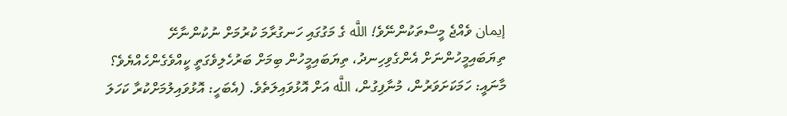إيمان ވެއްޖެ މީސްތަކުންނޭވެ! اللَّه ގެ މަގުގައި ހަނގުރާމަ ކުރުމަށް ނުކުންނާށޭ ތިޔަބައިމީހުންނަށް އެންގެވިހިނދު، ތިޔަބައިމީހުން ބިމަށް ބަރުހެލިވެގަތީ ކީއްވެގެންހެއްޔެވެ؟
މާނައީ: ހަމަކަށަވަރުން، މުނާފިގުން، اللَّه އަށް އޮޅުވައިލަތެވެ. (އެބަހީ: އޮޅުވައިލުމަށްކުރާ ކަހަލަ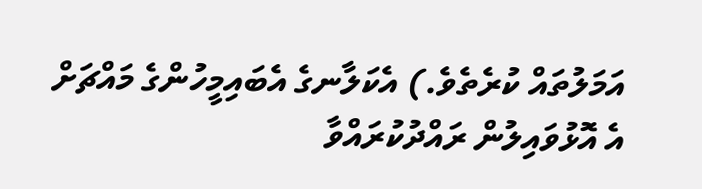އަމަލުތައް ކުރެތެވެ.) އެކަލާނގެ އެބައިމީހުންގެ މައްޗަށް އެ އޮޅުވައިލުން ރައްދުކުރައްވާ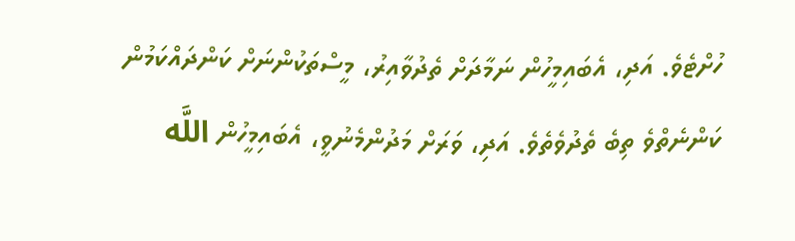ހުށްޓެވެ. އަދި، އެބައިމީހުން ނަމާދަށް ތެދުވާއިރު، މީސްތަކުންނަށް ކަންދައްކަމުން ކަންނެތްވެ ތިބެ ތެދުވެތެވެ. އަދި، ވަރަށް މަދުންމެނުވީ، އެބައިމީހުން اللَّه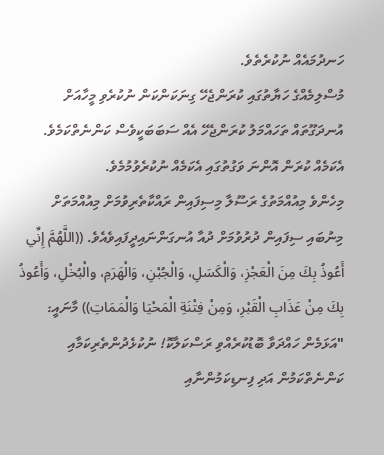ހަނދުމައެއް ނުކުރެތެވެ.
މުސްލިމެއްގެ ހަޔާތުގައި ކުރަންޖެހޭ ގިނަކަންކަން ނުކުރެވި މީހާއަށް އުނދަގޫތައް ތަހައްމަލު ކުރަންޖެހޭ އެއް ސަބަބަކީވެސް ކަންނެތްކަމެވެ. އެކަމެއް ކުރަން އޮންނަ ވަގުތުގައި އެކަމެއް ނުކުރެވުމުމެވެ.
މިހެންވެ މިއުއްމަތުގެ ރަސޫލާ މިސިފައިން ރައްކާތެރިވުމަށް މިއުއްމަތަށް މިނުބައި ސިފައިން ދުރުވުމަށް ދުއާ އުނގަންނައިދީފައިވެއެވެ. ((اللَّهُمَّ إِنِّي أَعُوذُ بِكَ مِنَ الْعَجْزِ، وَالْكَسَلِ، وَالْجُبْنِ، وَالْهَرَمِ، والْبُخْلِ، وَأَعُوذُ بِكَ مِنْ عَذَابِ الْقَبْرِ، وَمِنْ فِتْنَةِ الْمَحْيَا وَالْمَمَاتِ)) މާނައީ: "އަޅަމެން ހައްދަވާ ބޮޑުކުރެއްވި ރަސްކަލާކޮ! ނުކުޅެދުންތެރިކަމާއި ކަންނެތްކަމުން އަދި ފިނޑިކަމުންނާއި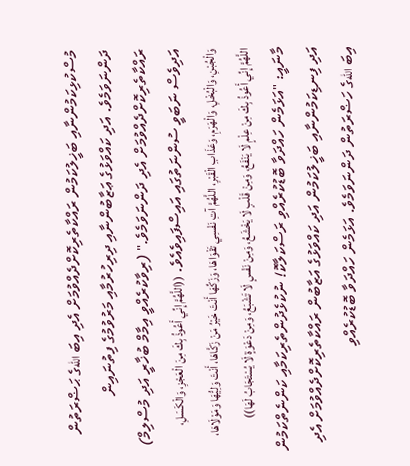މުސްކުޅިކަމުންނާއި ބަޚީލުކަމުން ރައްކާތެރިކޮށްދެއްވުމަށް އެދި އިބަ اللهގެ ޙަޟްރަތުން ދަންނަވަމެވެ. އަދި ކައްވަޅުގެ ޢަޒާބުންނާއި ދިރިހުރުމާއި މަރުވުމުގެ ފިތުނައިން ރައްކާތެރިކޮށްދެއްވުމަށް އެދި ދަންނަވަމެވެ." (ރިވާކުރެއްވީ އިމާމް ބުޚާރީ އަދި މުސްލިމް)
އަދިވެސް ނަބަވީ ސުންނަތުގައި އައިސްފައިވެއެވެ. ((اللَّهُمَّ إِنِّي أَعُوذُ بِكَ مِنَ الْعَجْزِ، وَالْكَسَلِ، وَالْجُبْنِ، وَالْبُخْلِ، وَالْهَرَمِ، وَعَذَابِ الْقَبْرِ، اللَّهُمَّ آتِ نَفْسِي تَقْوَاهَا، وَزَكِّهَا أَنْتَ خَيْرُ مَنْ زَكَّاهَا، أَنْتَ وَلِيُّهَا وَمَوْلَاهَا، اللَّهُمَّ إِنِّي أَعُوذُ بِكَ مِنْ عِلْمٍ لَا يَنْفَعُ، وَمِنْ قَلْبٍ لَا يَخْشَعُ، وَمِنْ نَفْسٍ لَا تَشْبَعُ، وَمِنْ دَعْوَةٍ لَا يُسْتَجَابُ لَهَا)) މާނައީ: "އަޅަމެން ހައްދަވާ ބޮޑުކުރެއްވި ރަސްކަލާކޮ! ނުކުޅެދުންތެރިކަމާއި ކަންނެތްކަމުން އަދި ފިނޑިކަމުންނާއި ބަޚީލުކަމުން އަދި ކައްވަޅުގެ އަޒާބުން ރައްކާތެރިކޮށްދެއްވުމަށް އެދި އިބަ اللهގެ ހަޟްރަތުން ދަންނަވަމެވެ. އަޅަމެން ހައްދަވާ ބޮޑުކުރެއްވި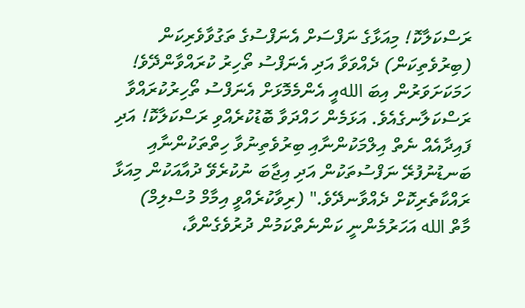ރަސްކަލާކޮ! މިއަޅާގެ ނަފްސަށް އެނަފްސުގެ ތަގުވާވެރިކަން (ބިރުވެތިކަން) ދެއްވަވާ އަދި އެނަފްސު ތޯހިރު ކުރައްވާންދޭވެ! ހަމަކަށަވަރުން އިބަ اللهއީ އެންމެމޮޅަށް އެނަފްސު ތޯހިރުކުރައްވާ ރަސްކަލާނގެއެވެ. އަޅަމެން ހައްދަވާ ބޮޑުކުރެއްވި ރަސްކަލާކޮ! އަދި ފައިދާއެއް ނެތް އިލްމަކުންނާއި ބިރުވެތިނުވާ ހިތްތަކުންނާއި ބަނޑުނުފުރޭ ނަފްސުތަކުން އަދި އިޖާބަ ނުކުރެވޭ ދުއާއަކުން މިއަޅާ ރައްކާތެރިކޮށް ދެއްވާނދޭވެ." (ރިވާކުރެއްވީ އިމާމް މުސްލިމް)
މާތް الله އަހަރުމެންނީ ކަންނެތްކަމުން ދުރުވެގެންވާ،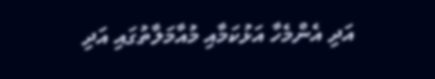އަދި އެންމެހާ އަޅުކަމާއި މުއާމަލާތުގައި އަދި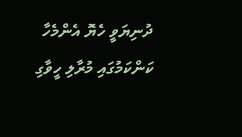ދުނިޔަވީ ހެޔޮ އެންމެހާ ކަންކަމުގައި މުރާލި ހީވާގި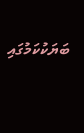ބަޔަކުކަމުގައި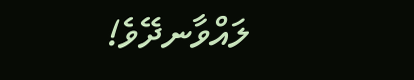ލައްވާނދޭވެ!